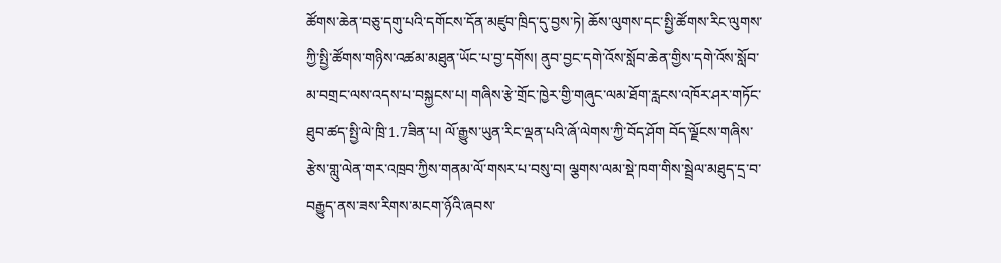ཚོགས་ཆེན་བཅུ་དགུ་པའི་དགོངས་དོན་མཛུབ་ཁྲིད་དུ་བྱས་ཏེ། ཆོས་ལུགས་དང་སྤྱི་ཚོགས་རིང་ལུགས་ཀྱི་སྤྱི་ཚོགས་གཉིས་འཚམ་མཐུན་ཡོང་པ་བྱ་དགོས། ནུབ་བྱང་དགེ་འོས་སློབ་ཆེན་གྱིས་དགེ་འོས་སློབ་མ་བགྲང་ལས་འདས་པ་བསྐྱངས་པ། གཞིས་རྩེ་གྲོང་ཁྱེར་གྱི་གཞུང་ལམ་ཐོག་རླངས་འཁོར་ཤར་གཏོང་ཐུབ་ཚད་སྤྱི་ལེ་ཁྲི་1.7ཟིན་པ། ལོ་རྒྱུས་ཡུན་རིང་ལྡན་པའི་ཞོ་ལེགས་ཀྱི་བོད་ཤོག བོད་ལྗོངས་གཞིས་རྩེས་གླུ་ལེན་གར་འཁྲབ་ཀྱིས་གནམ་ལོ་གསར་པ་བསུ་བ། ལྕགས་ལམ་སྡེ་ཁག་གིས་སྦྲེལ་མཐུད་དྲ་བ་བརྒྱུད་ནས་ཟས་རིགས་མངག་ཉོའི་ཞབས་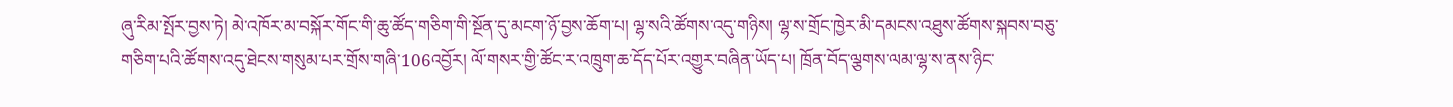ཞུ་རིམ་སྤོར་བྱས་ཏེ། མེ་འཁོར་མ་བསྐོར་གོང་གི་ཆུ་ཚོད་གཅིག་གི་སྔོན་དུ་མངག་ཉོ་བྱས་ཆོག་པ། ལྷ་སའི་ཚོགས་འདུ་གཉིས། ལྷ་ས་གྲོང་ཁྱེར་མི་དམངས་འཐུས་ཚོགས་སྐབས་བཅུ་གཅིག་པའི་ཚོགས་འདུ་ཐེངས་གསུམ་པར་གྲོས་གཞི་106འབྱོར། ལོ་གསར་གྱི་ཚོང་ར་འཁྲུག་ཆ་དོད་པོར་འགྱུར་བཞིན་ཡོད་པ། ཁྲོན་བོད་ལྕགས་ལམ་ལྷ་ས་ནས་ཉིང་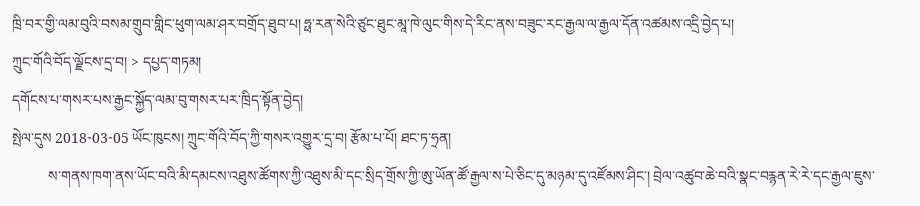ཁྲི་བར་གྱི་ལམ་བུའི་བསམ་གྲུབ་གླིང་ཕུག་ལམ་ཤར་བགྲོད་ཐུབ་པ། ཧྥ་རན་སེའི་ཙུང་ཐུང་མཱ་ཁེ་ལུང་གིས་དེ་རིང་ནས་བཟུང་རང་རྒྱལ་ལ་རྒྱལ་དོན་འཚམས་འདྲི་བྱེད་པ།
ཀྲུང་གོའི་བོད་ལྗོངས་དྲ་བ། > དཔྱད་གཏམ།
དགོངས་པ་གསར་པས་རྒྱང་སྐྱོད་ལམ་བུ་གསར་པར་ཁྲིད་སྟོན་བྱེད།
སྤེལ་དུས 2018-03-05 ཡོང་ཁུངས། ཀྲུང་གོའི་བོད་ཀྱི་གསར་འགྱུར་དྲ་བ། རྩོམ་པ་པོ། ཐང་ཏ་ཧྲན།
          ས་གནས་ཁག་ནས་ཡོང་བའི་མི་དམངས་འཐུས་ཚོགས་ཀྱི་འཐུས་མི་དང་སྲིད་གྲོས་ཀྱི་ཨུ་ཡོན་ཚོ་རྒྱལ་ས་པེ་ཅིང་དུ་མཉམ་དུ་འཛོམས་ཤིང་། བྲེལ་འཚུབ་ཆེ་བའི་སྣང་བརྙན་རེ་རེ་དང་རྒྱལ་ཇུས་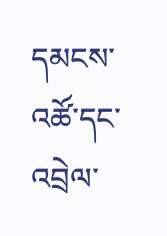དམངས་འཚོ་དང་འབྲེལ་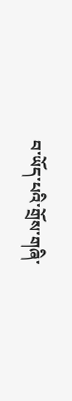བ་ཡོད་པའི་གྲོས་གཞི་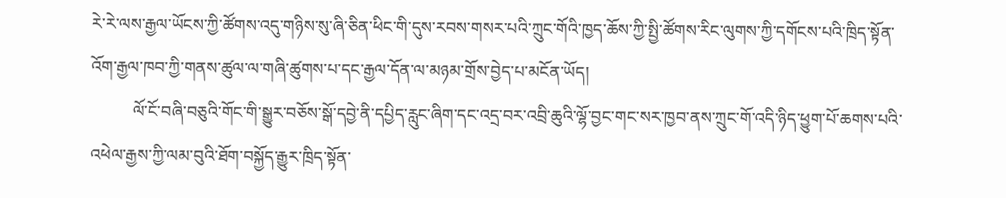རེ་རེ་ལས་རྒྱལ་ཡོངས་ཀྱི་ཚོགས་འདུ་གཉིས་སུ་ཞི་ཅིན་ཕིང་གི་དུས་རབས་གསར་པའི་ཀྲུང་གོའི་ཁྱད་ཆོས་ཀྱི་སྤྱི་ཚོགས་རིང་ལུགས་ཀྱི་དགོངས་པའི་ཁྲིད་སྟོན་འོག་རྒྱལ་ཁབ་ཀྱི་གནས་ཚུལ་ལ་གཞི་ཚུགས་པ་དང་རྒྱལ་དོན་ལ་མཉམ་གྲོས་བྱེད་པ་མངོན་ཡོད།
          ལོ་ངོ་བཞི་བཅུའི་གོང་གི་སྒྱུར་བཅོས་སྒོ་དབྱེ་ནི་དཔྱིད་རླུང་ཞིག་དང་འདྲ་བར་འབྲི་ཆུའི་ལྷོ་བྱང་གང་སར་ཁྱབ་ནས་ཀྲུང་གོ་འདི་ཉིད་ཕྱུག་པོ་ཆགས་པའི་འཕེལ་རྒྱས་ཀྱི་ལམ་བུའི་ཐོག་བསྐྱོད་རྒྱུར་ཁྲིད་སྟོན་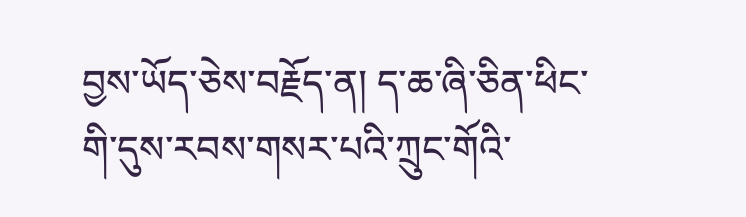བྱས་ཡོད་ཅེས་བརྗོད་ན། ད་ཆ་ཞི་ཅིན་ཕིང་གི་དུས་རབས་གསར་པའི་ཀྲུང་གོའི་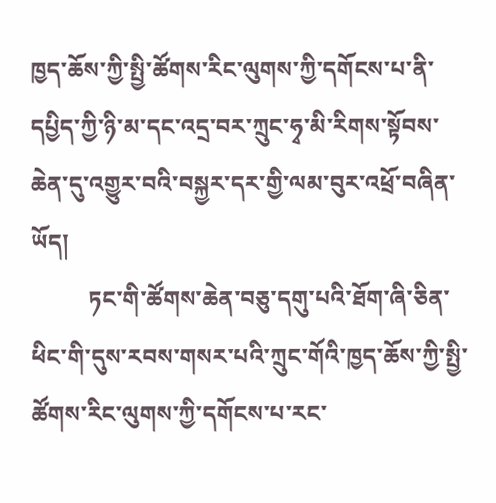ཁྱད་ཆོས་ཀྱི་སྤྱི་ཚོགས་རིང་ལུགས་ཀྱི་དགོངས་པ་ནི་དཔྱིད་ཀྱི་ཉི་མ་དང་འདྲ་བར་ཀྲུང་ཧྭ་མི་རིགས་སྟོབས་ཆེན་དུ་འགྱུར་བའི་བསྐྱར་དར་གྱི་ལམ་བུར་འཕྲོ་བཞིན་ཡོད།
          ཏང་གི་ཚོགས་ཆེན་བཅུ་དགུ་པའི་ཐོག་ཞི་ཅིན་ཕིང་གི་དུས་རབས་གསར་པའི་ཀྲུང་གོའི་ཁྱད་ཆོས་ཀྱི་སྤྱི་ཚོགས་རིང་ལུགས་ཀྱི་དགོངས་པ་རང་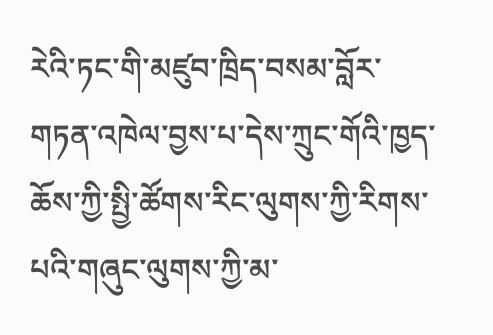རེའི་ཏང་གི་མཛུབ་ཁྲིད་བསམ་བློར་གཏན་འཁེལ་བྱས་པ་དེས་ཀྲུང་གོའི་ཁྱད་ཆོས་ཀྱི་སྤྱི་ཚོགས་རིང་ལུགས་ཀྱི་རིགས་པའི་གཞུང་ལུགས་ཀྱི་མ་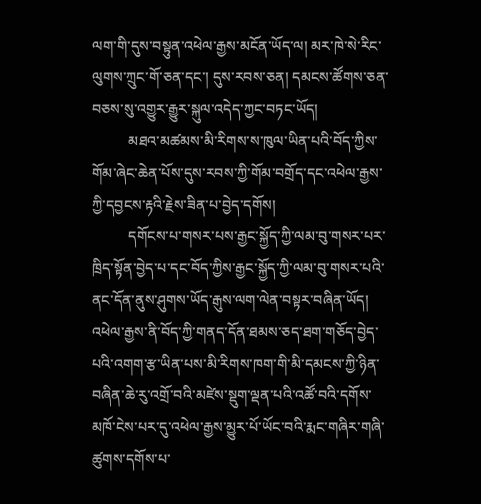ལག་གི་དུས་བསྟུན་འཕེལ་རྒྱས་མངོན་ཡོད་ལ། མར་ཁེ་སེ་རིང་ལུགས་ཀྲུང་གོ་ཅན་དང་། དུས་རབས་ཅན། དམངས་ཚོགས་ཅན་བཅས་སུ་འགྱུར་རྒྱུར་སྐུལ་འདེད་ཀྱང་བཏང་ཡོད།
          མཐའ་མཚམས་མི་རིགས་ས་ཁུལ་ཡིན་པའི་བོད་ཀྱིས་གོམ་ཞེང་ཆེན་པོས་དུས་རབས་ཀྱི་གོམ་བགྲོད་དང་འཕེལ་རྒྱས་ཀྱི་དབྱངས་རྟའི་རྗེས་ཟིན་པ་བྱེད་དགོས།
          དགོངས་པ་གསར་པས་རྒྱང་སྐྱོད་ཀྱི་ལམ་བུ་གསར་པར་ཁྲིད་སྟོན་བྱེད་པ་དང་བོད་ཀྱིས་རྒྱང་སྐྱོད་ཀྱི་ལམ་བུ་གསར་པའི་ནང་དོན་ནུས་ཤུགས་ཡོད་རྒུས་ལག་ལེན་བསྟར་བཞིན་ཡོད། འཕེལ་རྒྱས་ནི་བོད་ཀྱི་གནད་དོན་ཐམས་ཅད་ཐག་གཅོད་བྱེད་པའི་འགག་རྩ་ཡིན་པས་མི་རིགས་ཁག་གི་མི་དམངས་ཀྱི་ཉིན་བཞིན་ཆེ་རུ་འགྲོ་བའི་མཛེས་སྡུག་ལྡན་པའི་འཚོ་བའི་དགོས་མཁོ་ངེས་པར་དུ་འཕེལ་རྒྱས་མྱུར་པོ་ཡོང་བའི་རྨང་གཞིར་གཞི་ཚུགས་དགོས་པ་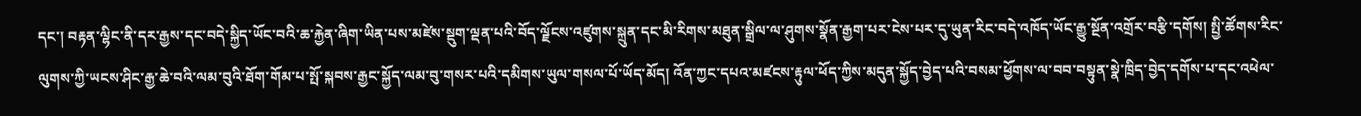དང་། བརྟན་ལྷིང་ནི་དར་རྒྱས་དང་བདེ་སྐྱིད་ཡོང་བའི་ཆ་རྐྱེན་ཞིག་ཡིན་པས་མཛེས་སྡུག་ལྡན་པའི་བོད་ལྗོངས་འཛུགས་སྐྲུན་དང་མི་རིགས་མཐུན་སྒྲིལ་ལ་ཤུགས་སྣོན་རྒྱག་པར་ངེས་པར་དུ་ཡུན་རིང་བདེ་འཁོད་ཡོང་རྒྱུ་སྔོན་འགྲོར་བརྩི་དགོས། སྤྱི་ཚོགས་རིང་ལུགས་ཀྱི་ཡངས་ཤིང་རྒྱ་ཆེ་བའི་ལམ་བུའི་ཐོག་གོམ་པ་སྤོ་སྐབས་རྒྱང་སྐྱོད་ལམ་བུ་གསར་པའི་དམིགས་ཡུལ་གསལ་པོ་ཡོད་མོད། འོན་ཀྱང་དཔའ་མཛངས་རྟུལ་ཕོད་ཀྱིས་མདུན་སྐྱོད་བྱེད་པའི་བསམ་ཕྱོགས་ལ་བབ་བསྟུན་སྣེ་ཁྲིད་བྱེད་དགོས་པ་དང་འཕེལ་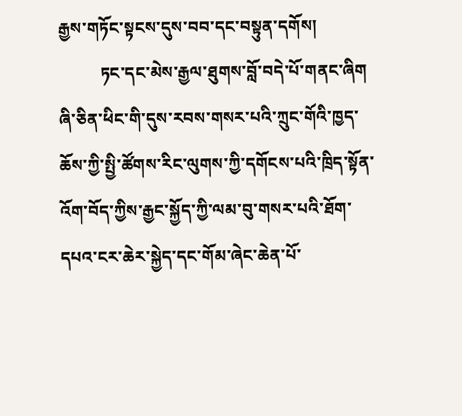རྒྱས་གཏོང་སྟངས་དུས་བབ་དང་བསྟུན་དགོས།
          ཏང་དང་མེས་རྒྱལ་ཐུགས་བློ་བདེ་པོ་གནང་ཞིག ཞི་ཅིན་ཕིང་གི་དུས་རབས་གསར་པའི་ཀྲུང་གོའི་ཁྱད་ཆོས་ཀྱི་སྤྱི་ཚོགས་རིང་ལུགས་ཀྱི་དགོངས་པའི་ཁྲིད་སྟོན་འོག་བོད་ཀྱིས་རྒྱང་སྐྱོད་ཀྱི་ལམ་བུ་གསར་པའི་ཐོག་དཔའ་ངར་ཆེར་སྐྱེད་དང་གོམ་ཞེང་ཆེན་པོ་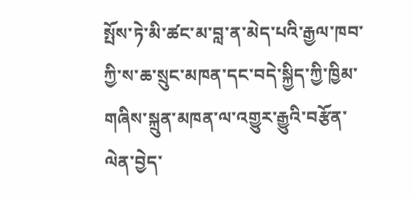སྤོས་ཏེ་མི་ཚང་མ་བླ་ན་མེད་པའི་རྒྱལ་ཁབ་ཀྱི་ས་ཆ་སྲུང་མཁན་དང་བདེ་སྐྱིད་ཀྱི་ཁྱིམ་གཞིས་སྐྲུན་མཁན་ལ་འགྱུར་རྒྱུའི་བརྩོན་ལེན་བྱེད་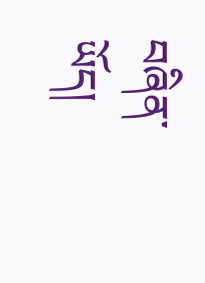བཞིན་ཡོད།